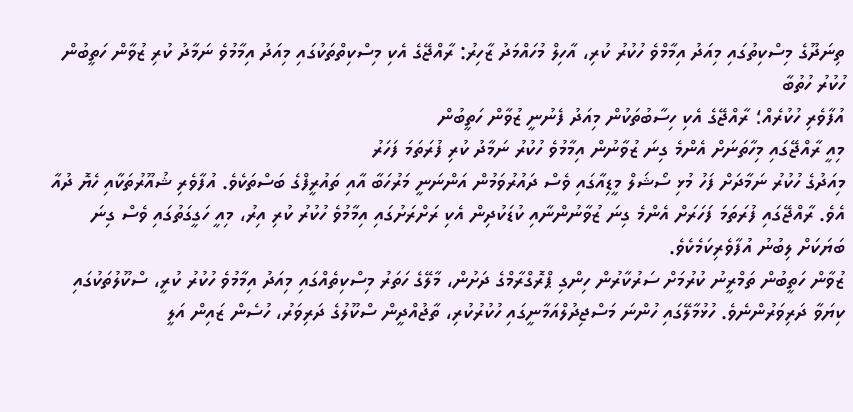ތިނަދޫގެ މިސްކިތުގައި މިއަދު އިމާމްވެ ހުކުރު ކުރި، އާހިލް މުހައްމަދު ޒާހިރު: ރާއްޖޭގެ އެކި މިސްކިތްތަކުގައި މިއަދު އިމާމުވެ ނަމާދު ކުރި ޒުވާން ހަތީބުން
ހުކުރު ހުތުބާ
އުފާވެރި ހުކުރެއް؛ ރާއްޖޭގެ އެކި ހިސާބުތަކުން މިއަދު ފެނުނީ ޒުވާން ހަތީބުން
މިއީ ރާއްޖޭގައި މިހާތަނަށް އެންމެ ގިނަ ޒުވާނުން އިމާމުވެ ހުކުރު ނަމާދު ކުރި ފުރަތަމަ ފަހަރު
މިއަދުގެ ހުކުރު ނަމާދަށް ފަހު މުޅި ސޯޝަލް މީޑިއާގައި ވެސް ދައުރުވަމުން އަންނަނީ މަރުހަބާ އާއި ތައުރީފްގެ ބަސްތަކެވެ. އުފާވެރި ޝުއޫރުތަކާއި ހެޔޮ ދުއާ އެވެ. ރާއްޖޭގައި ފުރަތަމަ ފަހަރަށް އެންމެ ގިނަ ޒުވާނުންނާއި ކުޑަކުދިން އެކި ރަށްރަށުގައި އިމާމުވެ ހުކުރު ކުރި އިރު، މިއީ ހަގީގަތުގައި ވެސް ގިނަ ބަޔަކަށް ލިބުނު އުފާވެރިކަމެކެވެ.
ޒުވާން ހަތީބުން ތަމްރީނު ކުރުމަށް ސަރުކާރުން ހިންގި ޕްރޮގްރާމްގެ ދަށުން، މާލޭގެ ހަތަރު މިސްކިތެއްގައި މިއަދު އިމާމުވެ ހުކުރު ކުރީ، ސްކޫލުތަކުގައި ކިޔަވާ ދަރިވަރުންނެވެ. ހުޅުމާލޭގައި ހުންނަ މަސްޖިދުލްއަމާނީގައި ހުކުރުކުރި، ތާޖުއްދީން ސްކޫލުގެ ދަރިވަރު، ހުސެން ޒައިން އަލީ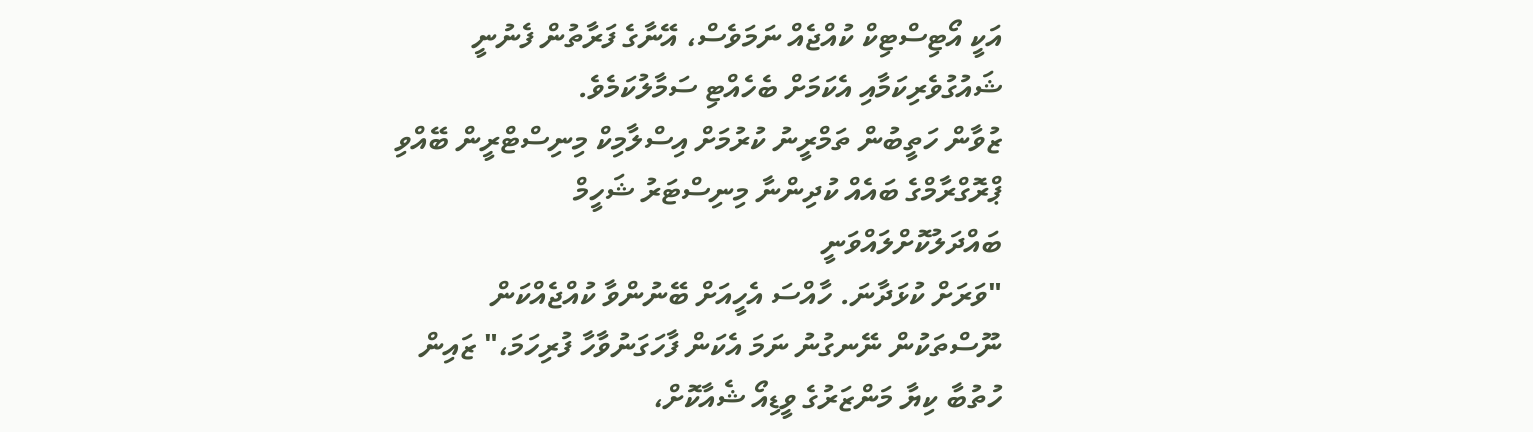އަކީ އޯޓިސްޓިކް ކުއްޖެއް ނަމަވެސް، އޭނާގެ ފަރާތުން ފެނުނީ ޝައުގުވެރިކަމާއި އެކަމަށް ބެހެއްޓި ސަމާލުކަމެވެ.
ޒުވާން ހަތީބުން ތަމްރީނު ކުރުމަށް އިސްލާމިކް މިނިސްޓްރީން ބޭއްވި ޕްރޮގްރާމްގެ ބައެއް ކުދިންނާ މިނިސްޓަރު ޝަހީމް ބައްދަލުކޮށްލައްވަނީ
"ވަރަށް ކުޅަދާނަ. ހާއްސަ އެހީއަށް ބޭނުންވާ ކުއްޖެއްކަން ނޫސްތަކުން ނޭނގުނު ނަމަ އެކަން ފާހަގަނުވާހާ ފުރިހަމަ،" ޒައިން ހުތުބާ ކިޔާ މަންޒަރުގެ ވީޑިއޯ ޝެއާކޮށް،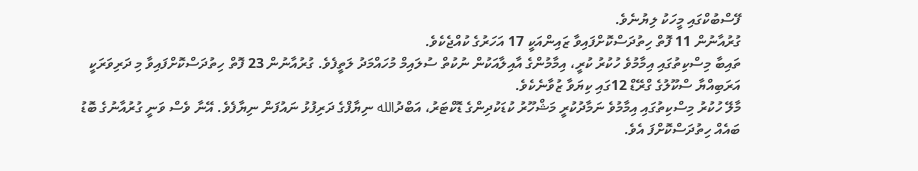ފޭސްބުކްގައި މީހަކު ލިޔުނެވެ.
ގުރުއާނުން 11 ފޮތް ހިތުދަސްކޮށްފައިވާ ޒައިންއަކީ 17 އަހަރުގެ ކުއްޖެކެވެ.
ތައިބާ މިސްކިތުގައި އިމާމުވެ ހުކުރު ކުރީ، އިމާމުންގެ އާއިލާއަކުން ނުކުތް ސުލައިމް މުހައްމަދު ލަތީފެވެ. ގުރުއާނުން 23 ފޮތް ހިތުދަސްކޮށްފައިވާ މި ދަރިވަރަކީ އަރަބިއްޔާ ސްކޫލުގެ ގްރޭޑް 12ގައި ކިޔަވާ ޒުވާނެކެވެ.
މާލޭ ހުކުރު މިސްކިތުގައި އިމާމުވެ ނަމާދުކުރީ މަޝްހޫރު ކުޑަކުދިންގެ ޑޮކްޓަރު، އަބްދުالله ނިޔާފްގެ ދަރިފުޅު ނައުފަން ނިޔާފެވެ. އޭނާ ވެސް ވަނީ ގުރުއާނުގެ ބޮޑު ބައެއް ހިތުދަސްކޮށްފަ އެވެ.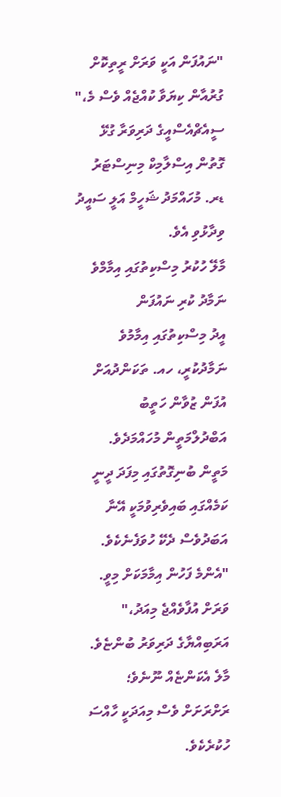"ނައުފަން އަކީ ވަރަށް ރީތިކޮށް ގުރުއާން ކިޔަވާ ކުއްޖެއް ވެސް މެ،" ސީއެޗްއެސްއީގެ ދަރިވަރާ ގުޅޭ ގޮތުން އިސްލާމިކް މިނިސްޓަރު ޑރ. މުހައްމަދު ޝަހީމް އަލީ ސައީދު ވިދާޅުވި އެވެ.
މާލޭ ހުކުރު މިސްކިތުގައި އިމާމްވެ ނަމާދު ކުރި ނައުފަން
އީދު މިސްކިތުގައި އިމާމުވެ ނަމާދުކުރީ، ހއ. ތަކަންދުއަށް އުފަން ޒުވާން ހަތީބު އަބްދުލްމަތީން މުހައްމަދެވެ.
މަތީން ބުނިގޮތުގައި މިފަދަ ދީނީ ކަމެއްގައި ބައިވެރިވުމަކީ އޭނާ އަބަދުވެސް ދެކޭ ހުވަފެނެކެވެ.
"އެންމެ ފަހުން އިމާމަކަށް މިވީ. ވަރަށް އުފާވެއްޖެ މިއަދު،" އަރަބިއްޔާގެ ދަރިވަރު ބުންޏެވެ.
މާލެ އެކަންޏެއް ނޫނެވެ؛ ރަށްރަށަށް ވެސް މިއަދަކީ ހާއްސަ ހުކުރެކެވެ.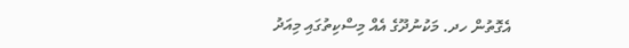އެގޮތުން ހދ. މަކުނުދޫގެ އެއް މިސްކިތުގައި މިއަދު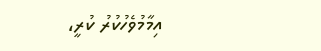އިމާމުވެހުކުރު ކުރީ،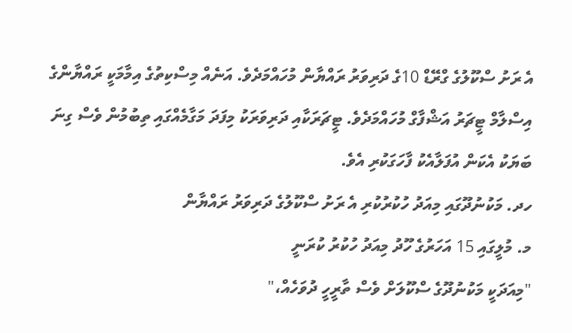އެ ރަށު ސްކޫލުގެ ގްރޭޑް 10ގެ ދަރިވަރު ރައްޔާން މުހައްމަދެވެ. އަނެއް މިސްކިތުގެ އިމާމަކީ ރައްޔާންގެ އިސްލާމް ޓީޗަރު އަޝްފާގް މުހައްމަދެވެ. ޓީޗަރަކާއި ދަރިވަރަކު މިފަދަ މަގާމެއްގައި ތިބުމުން ވެސް ގިނަ ބަޔަކު އެކަން އުފަލާއެކު ފާހަގަކުރި އެވެ.
ހދ. މަކުނުދޫގައި މިއަދު ހުކުރުކުރި އެ ރަށު ސްކޫލުގެ ދަރިވަރު ރައްޔާން
މ. މުލީގައި 15 އަހަރުގެ ހޫދު މިއަދު ހުކުރު ކުރަނީ
"މިއަދަކީ މަކުނުދޫގެ ސްކޫލަށް ވެސް ތާރީހީ ދުވަހެއް،"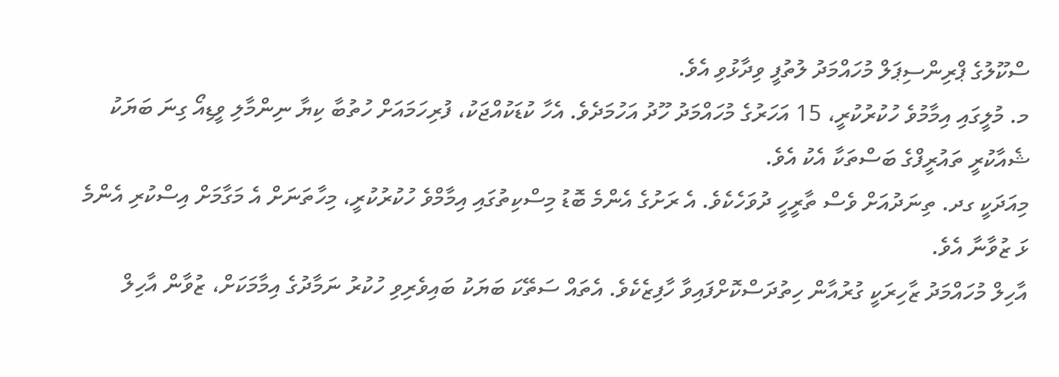ސްކޫލުގެ ޕްރިންސިޕަލް މުހައްމަދު ލުތުފީ ވިދާޅުވި އެވެ.
މ. މުލީގައި އިމާމުވެ ހުކުރުކުރީ، 15 އަހަރުގެ މުހައްމަދު ހޫދު އަހުމަދެވެ. އެހާ ކުޑަކުއްޖަކު، ފުރިހަމައަށް ހުތުބާ ކިޔާ ނިންމާލި ވީޑިއޯ ގިނަ ބަޔަކު ޝެއާކުރީ ތައުރީފްގެ ބަސްތަކާ އެކު އެވެ.
މިއަދަކީ ގދ. ތިނަދުއަށް ވެސް ތާރީހީ ދުވަހެކެވެ. އެ ރަށުގެ އެންމެ ބޮޑު މިސްކިތުގައި އިމާމްވެ ހުކުރުކުރީ، މިހާތަނަށް އެ މަގާމަށް އިސްކުރި އެންމެ ޅަ ޒުވާނާ އެވެ.
އާހިލް މުހައްމަދު ޒާހިރަކީ ގުރުއާން ހިތުދަސްކޮށްފައިވާ ހާފިޒެކެވެ. އެތައް ސަތޭކަ ބަޔަކު ބައިވެރިވި ހުކުރު ނަމާދުގެ އިމާމަކަށް، ޒުވާން އާހިލް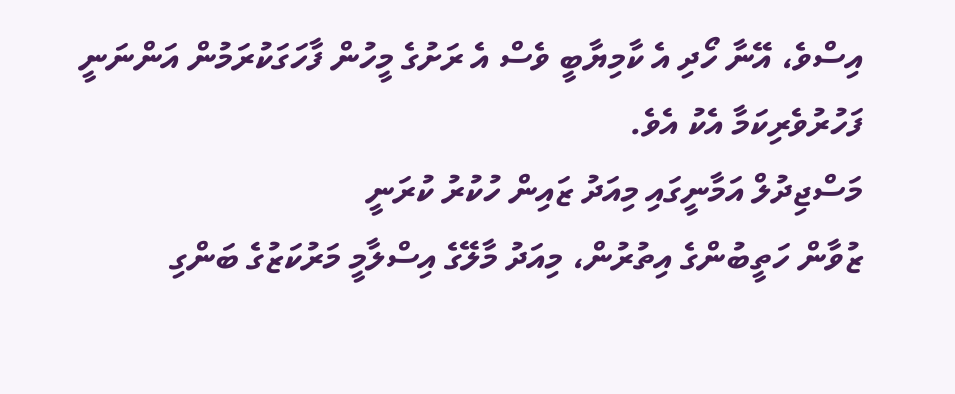އިސްވެ، އޭނާ ހޯދި އެ ކާމިޔާބީ ވެސް އެ ރަށުގެ މީހުން ފާހަގަކުރަމުން އަންނަނީ ފަހުރުވެރިކަމާ އެކު އެވެ.
މަސްޖިދުލް އަމާނީގައި މިއަދު ޒައިން ހުކުރު ކުރަނީ
ޒުވާން ހަތީބުންގެ އިތުރުން، މިއަދު މާލޭގެ އިސްލާމީ މަރުކަޒުގެ ބަންގި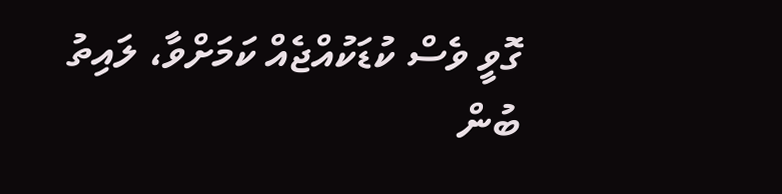ގޮވީ ވެސް ކުޑަކުއްޖެއް ކަމަށްވާ، ލައިތު ބުން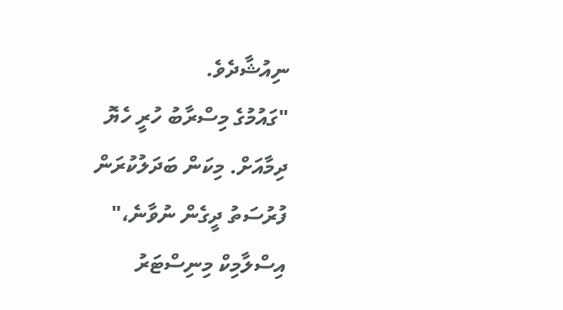ނިއުޝާދެވެ.
"ގައުމުގެ މިސްރާބު ހުރީ ހެޔޮ ދިމާއަށް. މިކަން ބަދަލުކުރަން ފުރުސަތު ދީގެން ނުވާނެ،" އިސްލާމިކް މިނިސްޓަރު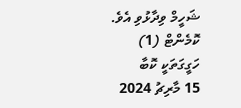ޝަހީމް ވިދާޅުވި އެވެ.
ކޮމެންޓް (1)
ހަގީގަތަކީ ކޮބާ
15 މާރިޗު 2024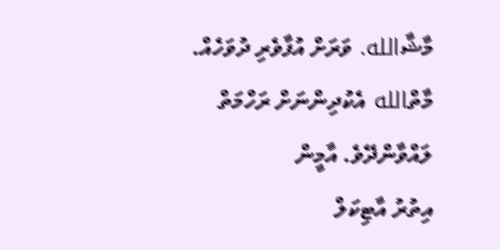މާޝާالله. ވަރަށް އުފާވެރި ދުވަހެއް. މާތްالله އެކުދިންނަށް ރަހްމަތް ލައްވާންދޭވެ. އާމީން
އިތުރު އާޓިކަލް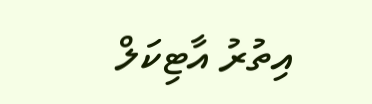އިތުރު އާޓިކަލް